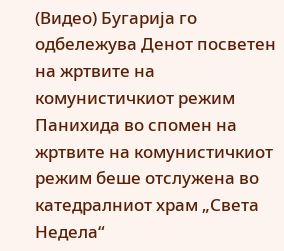(Видео) Бугарија го одбележува Денот посветен на жртвите на комунистичкиот режим
Панихида во спомен на жртвите на комунистичкиот режим беше отслужена во катедралниот храм „Света Недела“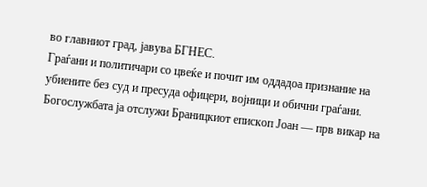во главниот град, јавува БГНЕС.
Граѓани и политичари со цвеќе и почит им оддадоа признание на убиените без суд и пресуда офицери, војници и обични граѓани.
Богослужбата ја отслужи Браницкиот епископ Јоан — прв викар на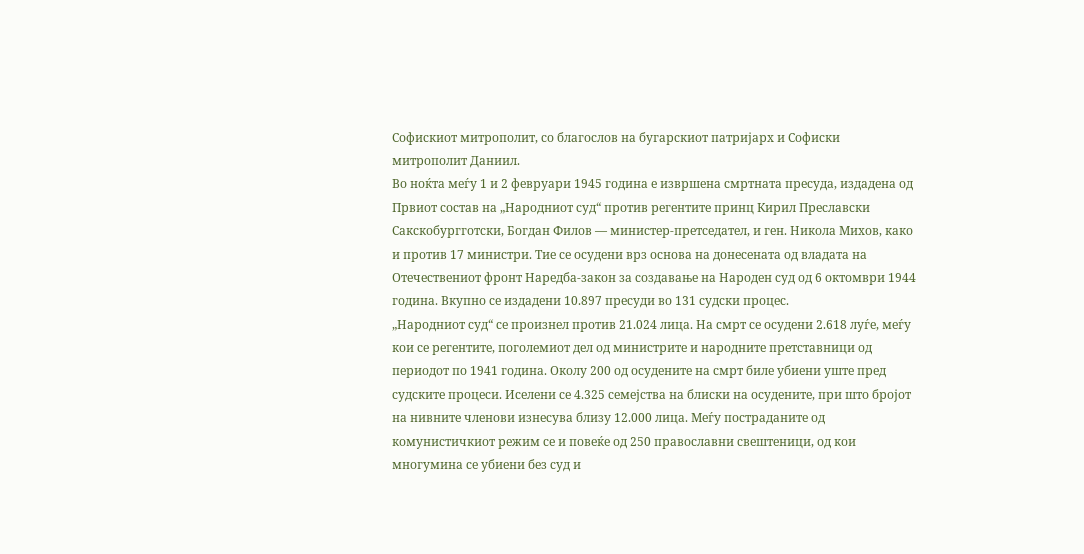Софискиот митрополит, со благослов на бугарскиот патријарх и Софиски митрополит Даниил.
Во ноќта меѓу 1 и 2 февруари 1945 година е извршена смртната пресуда, издадена од Првиот состав на „Народниот суд“ против регентите принц Кирил Преславски Сакскобургготски, Богдан Филов — министер-претседател, и ген. Никола Михов, како и против 17 министри. Тие се осудени врз основа на донесената од владата на Отечествениот фронт Наредба-закон за создавање на Народен суд од 6 октомври 1944 година. Вкупно се издадени 10.897 пресуди во 131 судски процес.
„Народниот суд“ се произнел против 21.024 лица. На смрт се осудени 2.618 луѓе, меѓу кои се регентите, поголемиот дел од министрите и народните претставници од периодот по 1941 година. Околу 200 од осудените на смрт биле убиени уште пред судските процеси. Иселени се 4.325 семејства на блиски на осудените, при што бројот на нивните членови изнесува близу 12.000 лица. Меѓу постраданите од комунистичкиот режим се и повеќе од 250 православни свештеници, од кои многумина се убиени без суд и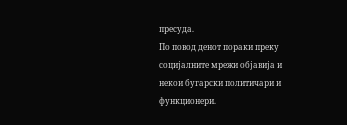пресуда.
По повод денот пораки преку социјалните мрежи објавија и некои бугарски политичари и функционери.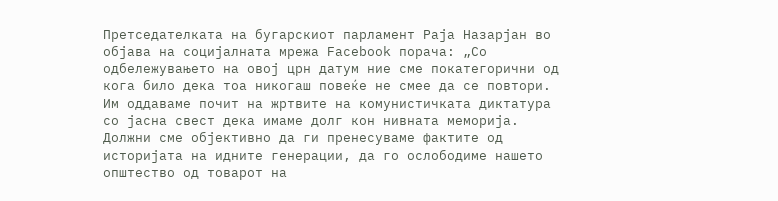Претседателката на бугарскиот парламент Раја Назарјан во објава на социјалната мрежа Facebook порача: „Со одбележувањето на овој црн датум ние сме покатегорични од кога било дека тоа никогаш повеќе не смее да се повтори. Им оддаваме почит на жртвите на комунистичката диктатура со јасна свест дека имаме долг кон нивната меморија. Должни сме објективно да ги пренесуваме фактите од историјата на идните генерации, да го ослободиме нашето општество од товарот на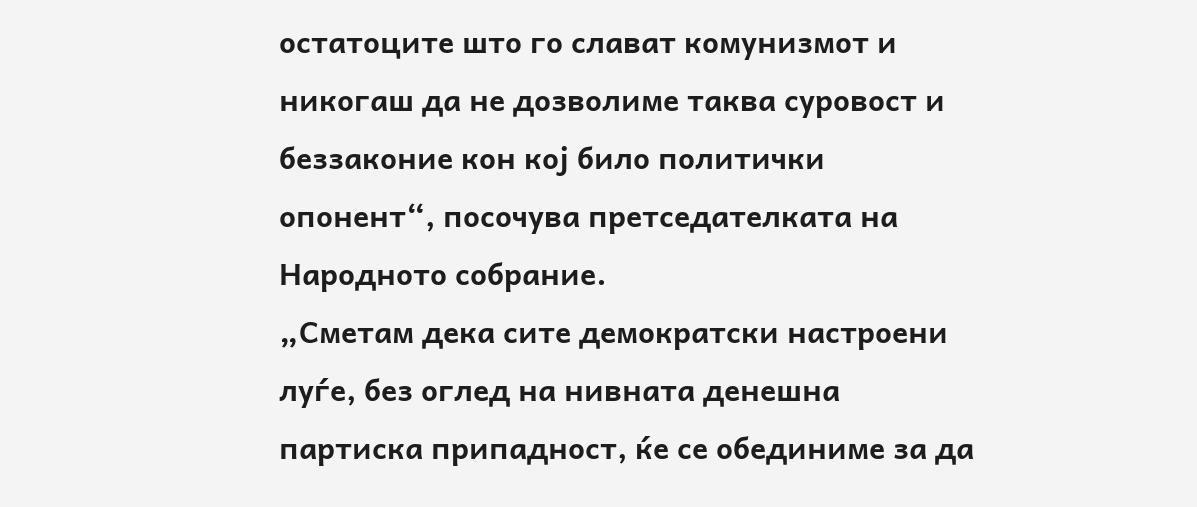остатоците што го слават комунизмот и никогаш да не дозволиме таква суровост и беззаконие кон кој било политички опонент“, посочува претседателката на Народното собрание.
„Сметам дека сите демократски настроени луѓе, без оглед на нивната денешна партиска припадност, ќе се обединиме за да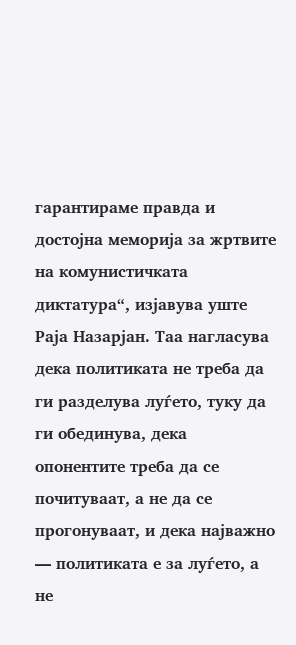гарантираме правда и достојна меморија за жртвите на комунистичката диктатура“, изјавува уште Раја Назарјан. Таа нагласува дека политиката не треба да ги разделува луѓето, туку да ги обединува, дека опонентите треба да се почитуваат, а не да се прогонуваат, и дека најважно — политиката е за луѓето, а не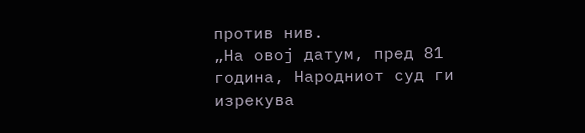против нив.
„На овој датум, пред 81 година, Народниот суд ги изрекува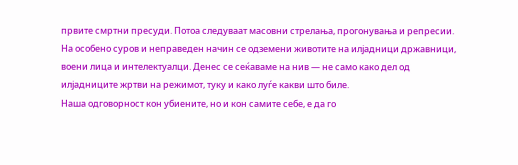првите смртни пресуди. Потоа следуваат масовни стрелања, прогонувања и репресии. На особено суров и неправеден начин се одземени животите на илјадници државници, воени лица и интелектуалци. Денес се сеќаваме на нив — не само како дел од илјадниците жртви на режимот, туку и како луѓе какви што биле.
Наша одговорност кон убиените, но и кон самите себе, е да го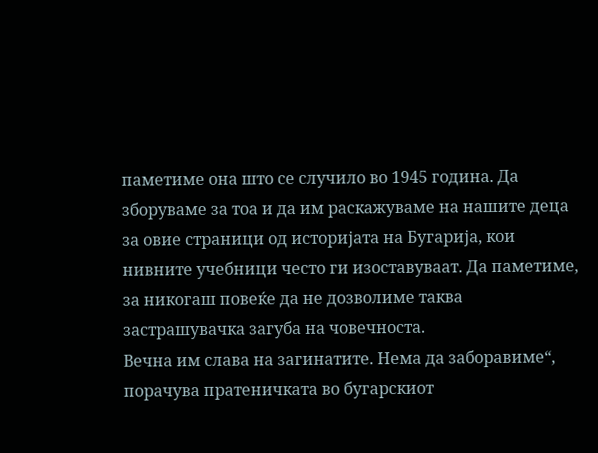паметиме она што се случило во 1945 година. Да зборуваме за тоа и да им раскажуваме на нашите деца за овие страници од историјата на Бугарија, кои нивните учебници често ги изоставуваат. Да паметиме, за никогаш повеќе да не дозволиме таква застрашувачка загуба на човечноста.
Вечна им слава на загинатите. Нема да заборавиме“, порачува пратеничката во бугарскиот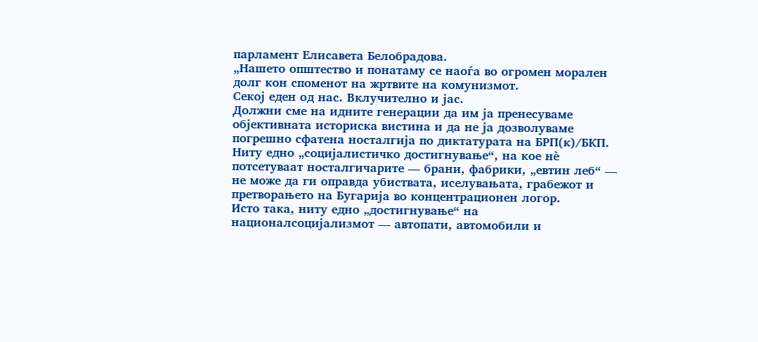парламент Елисавета Белобрадова.
„Нашето општество и понатаму се наоѓа во огромен морален долг кон споменот на жртвите на комунизмот.
Секој еден од нас. Вклучително и јас.
Должни сме на идните генерации да им ја пренесуваме објективната историска вистина и да не ја дозволуваме погрешно сфатена носталгија по диктатурата на БРП(к)/БКП. Ниту едно „социјалистичко достигнување“, на кое нè потсетуваат носталгичарите — брани, фабрики, „евтин леб“ — не може да ги оправда убиствата, иселувањата, грабежот и претворањето на Бугарија во концентрационен логор.
Исто така, ниту едно „достигнување“ на националсоцијализмот — автопати, автомобили и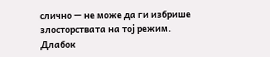слично — не може да ги избрише злосторствата на тој режим.
Длабок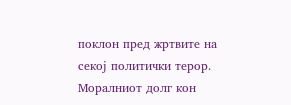поклон пред жртвите на секој политички терор. Моралниот долг кон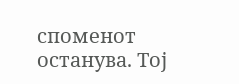споменот останува. Тој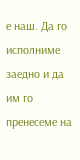е наш. Да го исполниме заедно и да им го пренесеме на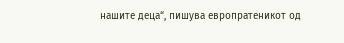нашите деца“, пишува европратеникот од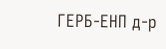ГЕРБ-ЕНП д-р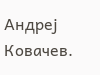Андреј Ковачев.